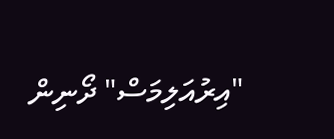"އިރުއަލިމަސް" ދޯނިން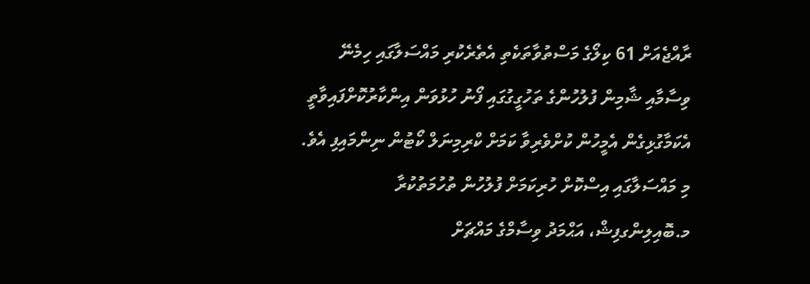ރާއްޖެއަށް 61 ކިލޯގެ މަސްތުވާތަކެތި އެތެރެކުރި މައްސަލާގައި ހިމެނޭ ވިސާމާއި ޝާމިން ފުލުހުންގެ ތަހުގީގުގައި ފޯނު ހުޅުވަން އިންކާރުކޮށްފައިވާތީ އެކަމާގުޅިގެން އެމީހުން ކުށްވެރިވާ ކަމަށް ކްރިމިނަލް ކޯޓުން ނިންމައިފި އެވެ.
މި މައްސަލާގައި އިސްކޮށް ހުރިކަމަށް ފުލުހުން ތުހުމަތުކުރާ މ.ބޮއިލިންގފިޝް، އަޙްމަދު ވިސާމްގެ މައްޗަށް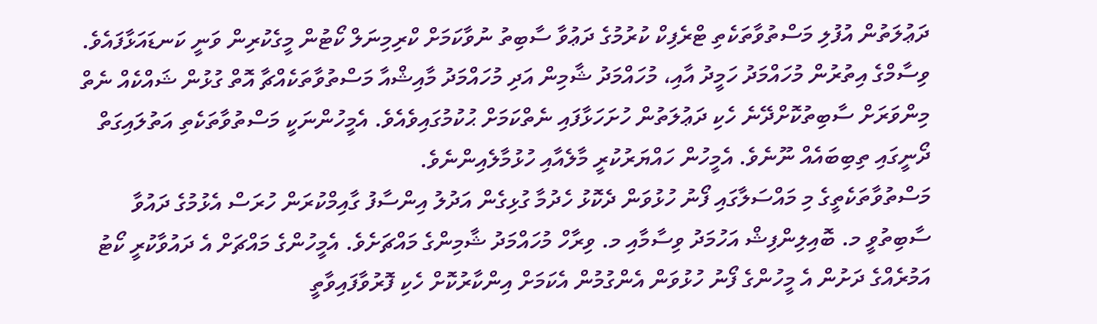ދަޢުލަތުން އުފުލި މަސްތުވާތަކެތި ޓްރެފިކް ކުރުމުގެ ދަޢުވާ ސާބިތު ނުވާކަމަށް ކްރިމިނަލް ކޯޓުން މީގެކުރިން ވަނީ ކަނޑައަޅާފައެވެ.
ވިސާމްގެ އިތުރުން މުހައްމަދު ހަމީދު އާއި، މުހައްމަދު ޝާމިން އަދި މުހައްމަދު މާއިޝްއާ މަސްތުވާތަކެއްޗާ އޮތް ގުޅުން ޝައްކެއް ނެތް މިންވަރަށް ސާބިތުކޮށްދޭނެ ހެކި ދަޢުލަތުން ހުށަހަޅާފައި ނެތްކަމަށް ޙުކުމުގައިވެއެވެ. އެމީހުންނަކީ މަސްތުވާތަކެތި އަތުލައިގަތް ދޯނީގައި ތިބިބައެއް ނޫނެވެ. އެމީހުން ހައްޔަރުކުރީ މާލެއާއި ހުޅުމާލެއިންނެވެ.
މަސްތުވާތަކެތީގެ މި މައްސަލާގައި ފޯނު ހުޅުވަން ދެކޮޅު ހެދުމާ ގުޅިގެން އަދުލު އިންސާފު ގާއިމްކުރަން ހުރަސް އެޅުމުގެ ދައުވާ ސާބިތުވީ މ. ބޮއިލިންފިޝް އަހުމަދު ވިސާމާއި މ. ވިރާހް މުހައްމަދު ޝާމިންގެ މައްޗަށެވެ. އެމީހުންގެ މައްޗަށް އެ ދައުވާކުރީ ކޯޓު އަމުރެއްގެ ދަށުން އެ މީހުންގެ ފޯނު ހުޅުވަން އެންގުމުން އެކަމަށް އިންކާރުކޮށް ހެކި ފޮރުވާފައިވާތީ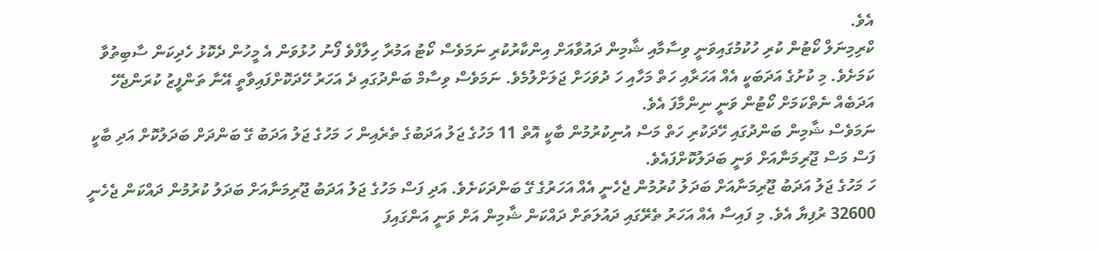އެވެ.
ކްރިމިނަލް ކޯޓުން ކުރި ހުކުމުގައިވަނީ ވިސާމާއި ޝާމިން ދައުވާއަށް އިންކާރުކުރި ނަމަވެސް ކޯޓު އަމުރާ ހިލާފްވެ ފޯނު ހުޅުވަން އެ މީހުން ދެކޮޅު ހެދިކަން ސާބިތުވާ ކަމަށެވެ. މި ކުށުގެ އަދަބަކީ އެއް އަހަރާއި ހަތް މަހާއި ހަ ދުވަހަށް ޖަލަށްލުމެވެ. ނަމަވެސް ވިސާމް ބަންދުގައި ދެ އަހަރު ހޭދަކޮށްފައިވާތީ އޭނާ ތަންފީޒު ކުރަންޖެހޭ އަދަބެއް ނެތްކަމަށް ކޯޓުން ވަނީ ނިންމާފަ އެވެ.
ނަމަވެސް ޝާމިން ބަންދުގައި ހޭދަކުރި ހަތް މަސް އުނިކުރުމުން ބާކީ އޮތް 11 މަހުގެ ޖަލު އަދަބުގެ ތެރެއިން ހަ މަހުގެ ޖަލު އަދަބު ގޭ ބަންދަށް ބަދަލުކޮށް އަދި ބާކީ ފަސް މަސް ޖޫރިމަނާއަށް ވަނީ ބަދަލުކޮށްފައެވެ.
ހަ މަހުގެ ޖަލު އަދަބު ޖޫރިމަނާއަށް ބަދަލު ކުރުމުން ޖެހެނީ އެއް އަހަރުގެ ގޭ ބަންދަކަށެވެ. އަދި ފަސް މަހުގެ ޖަލު އަދަބު ޖޫރިމަނާއަށް ބަދަލު ކުރުމުން ދައްކަން ޖެހެނީ 32600 ރުފިޔާ އެވެ. މި ފައިސާ އެއް އަހަރު ތެރޭގައި ދައުލަތަށް ދައްކަން ޝާމިން އަށް ވަނީ އަންގައިފަ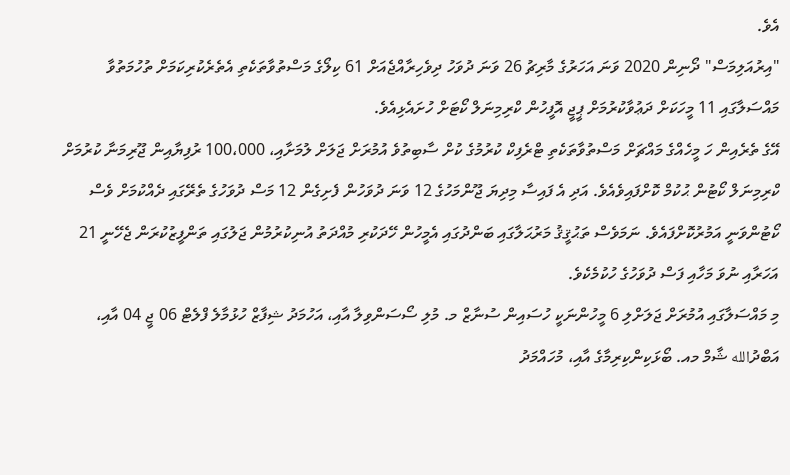އެވެ.
"އިރުއަލިމަސް" ދޯނިން 2020 ވަނަ އަހަރުގެ މާރިޗު 26 ވަނަ ދުވަހު ދިވެހިރާއްޖެއަށް 61 ކިލޯގެ މަސްތުވާތަކެތި އެތެރެކުރިކަމަށް ތުހުމަތުވާ މައްސަލާގައި 11 މީހަކަށް ދަޢުވާކުރުމަށް ޕީޖީ އޮފީހުން ކްރިމިނަލް ކޯޓަށް ހުށައެޅިއެވެ.
އޭގެ ތެރެއިން ހަ މީހެއްގެ މައްޗަށް މަސްތުވާތަކެތި ޓްރެފިކް ކުރުމުގެ ކުށް ސާބިތުވެ އުމުރަށް ޖަލަށް ލުމަށާއި، 100،000 ރުފިޔާއިން ޖޫރިމަނާ ކުރުމަށް ކްރިމިނަލް ކޯޓުން ޙުކުމް ކޮށްފައިވެއެވެ. އަދި އެ ފައިސާ މިދިޔަ ޖޫންމަހުގެ 12 ވަނަ ދުވަހުން ފެށިގެން 12 މަސް ދުވަހުގެ ތެރޭގައި ދެއްކުމަށް ވެސް ކޯޓުންވަނީ އަމުރުކޮށްފައެވެ. ނަމަވެސް ތަޙުޤީޤު މަރުޙަލާގައި ބަންދުގައި އެމީހުން ހޭދަކުރި މުއްދަތު އުނިކުރުމުން ޖަލުގައި ތަންފީޒުކުރަން ޖެހޭނީ 21 އަހަރާއި ނުވަ މަހާއި ފަސް ދުވަހުގެ ހުކުމެކެވެ.
މި މައްސަލާގައި އުމުރަށް ޖަލަށްލި 6 މީހުންނަކީ ހުސައިން ސުނާޒް މ. މުލި ސޯސަންވިލާ އާއި، އަހުމަދު ޝިފާޒް ހުޅުމާލެ ފްލެޓް 06 ޖީ 04 އާއި، އަބްދުالله ޝާމް މއ. ބޯޅަކިންކިރިމާގެ އާއި، މުހައްމަދު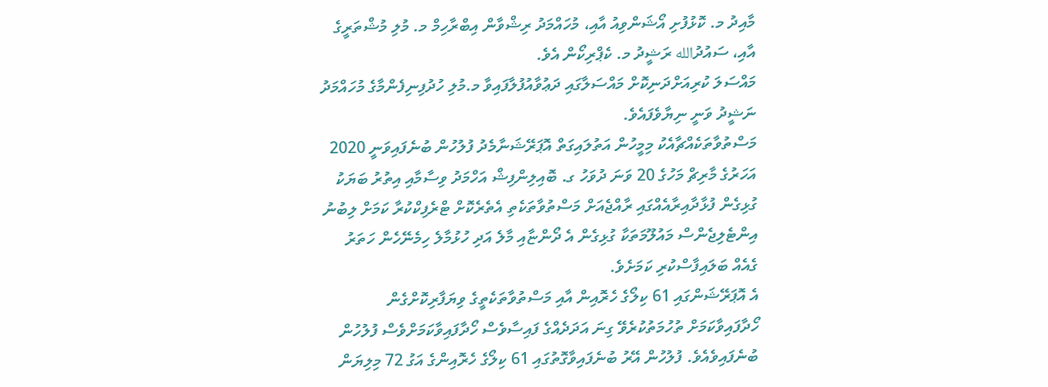މާއިދު މ. ކޮޅުފުށި އޯޝަންވިއު އާއި، މުހައްމަދު ރިޝްވާން އިބްރާހިމް މ. މުލި މުޝްތަރީގެ އާއި، ސައުދުالله ރަޝީދު މ. ކެޕްރިކޯން އެވެ.
މައްސަލަ ކުރިއަށްދަނިކޮށް މައްސަލާގައި ދަޢުވާއުފުލާފައިވާ މ.މުލި ހުދުފިނިފެންމާގެ މުހައްމަދު ނަޝީދު ވަނީ ނިޔާވެފައެވެ.
މަސްތުވާތަކެއްޗާއެކު މިމީހުން އަތުލައިގަތް އޮޕަރޭޝަނާމެދު ފުލުހުން ބުނެފައިވަނީ 2020 އަހަރުގެ މާރިޗް މަހުގެ 20 ވަނަ ދުވަހު ގ. ބޮއިލިންފިޝް އަހްމަދު ވިސާމާއި އިތުރު ބަޔަކު ގުޅިގެން ފުޅާދާއިރާއެއްގައި ރާއްޖެއަށް މަސްތުވާތަކެތި އެތެރެކޮށް ޓްރެފިކްކުރާ ކަމަށް ލިބުނު އިންޓެލިޖެންސް މައުލޫމަތަކާ ގުޅިގެން އެ ދޯންޏާއި މާލެ އަދި ހުޅުމާލެ ހިމެނޭހެން ހަތަރު ގެއެއް ބަލައިފާސްކުރި ކަމަށެވެ.
އެ އޮޕަރޭޝަންގައި 61 ކިލޯގެ ހެރޮއިން އާއި މަސްތުވާތަކެތީގެ ވިޔަފާރިކޮށްގެން ހޯދާފައިވާކަމަށް ތުހުމަތުކުރެވޭ ގިނަ އަދަދެއްގެ ފައިސާވެސް ހޯދާފައިވާކަމަށްވެސް ފުލުހުން ބުނެފައިވެއެވެ. ފުލުހުން އޭރު ބުނެފައިވާގޮތުގައި 61 ކިލޯގެ ހެރޮއިންގެ އަގު 72 މިލިޔަން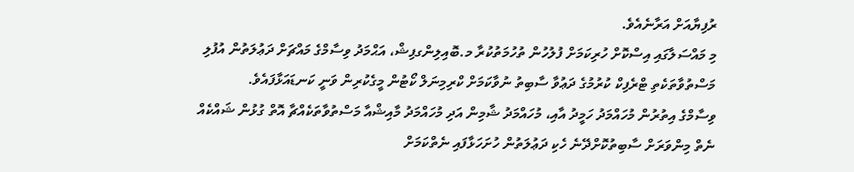ރުފިޔާއަށް އަރާނެއެވެ.
މި މައްސަލާގައި އިސްކޮށް ހުރިކަމަށް ފުލުހުން ތުހުމަތުކުރާ މ.ބޮއިލިންގފިޝް، އަޙްމަދު ވިސާމްގެ މައްޗަށް ދަޢުލަތުން އުފުލި މަސްތުވާތަކެތި ޓްރެފިކް ކުރުމުގެ ދަޢުވާ ސާބިތު ނުވާކަމަށް ކްރިމިނަލް ކޯޓުން މީގެކުރިން ވަނީ ކަނޑައަޅާފައެވެ.
ވިސާމްގެ އިތުރުން މުހައްމަދު ހަމީދު އާއި، މުހައްމަދު ޝާމިން އަދި މުހައްމަދު މާއިޝްއާ މަސްތުވާތަކެއްޗާ އޮތް ގުޅުން ޝައްކެއް ނެތް މިންވަރަށް ސާބިތުކޮށްދޭނެ ހެކި ދަޢުލަތުން ހުށަހަޅާފައި ނެތްކަމަށް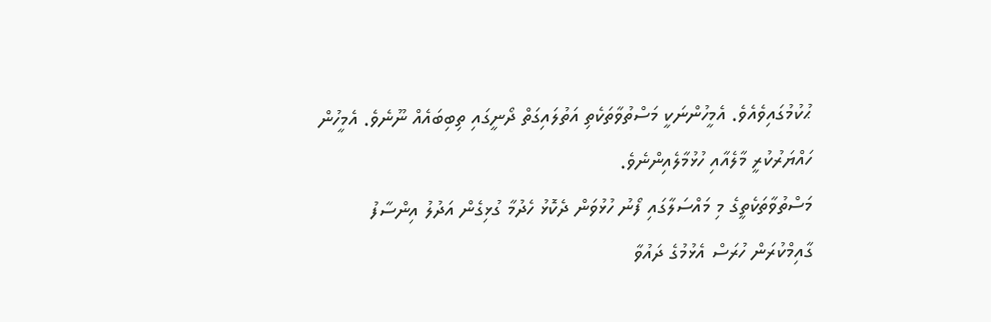ޙުކުމުގައިވެއެވެ. އެމީހުންނަކީ މަސްތުވާތަކެތި އަތުލައިގަތް ދޯނީގައި ތިބިބައެއް ނޫނެވެ. އެމީހުން ހައްޔަރުކުރީ މާލެއާއި ހުޅުމާލެއިންނެވެ.
މަސްތުވާތަކެތީގެ މި މައްސަލާގައި ފޯނު ހުޅުވަން ދެކޮޅު ހެދުމާ ގުޅިގެން އަދުލު އިންސާފު ގާއިމްކުރަން ހުރަސް އެޅުމުގެ ދައުވާ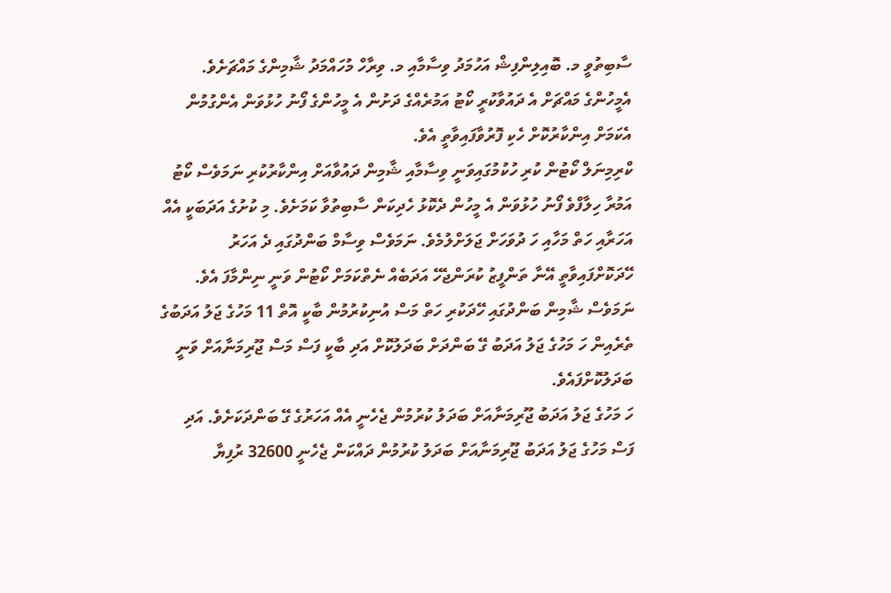ސާބިތުވީ މ. ބޮއިލިންފިޝް އަހުމަދު ވިސާމާއި މ. ވިރާހް މުހައްމަދު ޝާމިންގެ މައްޗަށެވެ. އެމީހުންގެ މައްޗަށް އެ ދައުވާކުރީ ކޯޓު އަމުރެއްގެ ދަށުން އެ މީހުންގެ ފޯނު ހުޅުވަން އެންގުމުން އެކަމަށް އިންކާރުކޮށް ހެކި ފޮރުވާފައިވާތީ އެވެ.
ކްރިމިނަލް ކޯޓުން ކުރި ހުކުމުގައިވަނީ ވިސާމާއި ޝާމިން ދައުވާއަށް އިންކާރުކުރި ނަމަވެސް ކޯޓު އަމުރާ ހިލާފްވެ ފޯނު ހުޅުވަން އެ މީހުން ދެކޮޅު ހެދިކަން ސާބިތުވާ ކަމަށެވެ. މި ކުށުގެ އަދަބަކީ އެއް އަހަރާއި ހަތް މަހާއި ހަ ދުވަހަށް ޖަލަށްލުމެވެ. ނަމަވެސް ވިސާމް ބަންދުގައި ދެ އަހަރު ހޭދަކޮށްފައިވާތީ އޭނާ ތަންފީޒު ކުރަންޖެހޭ އަދަބެއް ނެތްކަމަށް ކޯޓުން ވަނީ ނިންމާފަ އެވެ.
ނަމަވެސް ޝާމިން ބަންދުގައި ހޭދަކުރި ހަތް މަސް އުނިކުރުމުން ބާކީ އޮތް 11 މަހުގެ ޖަލު އަދަބުގެ ތެރެއިން ހަ މަހުގެ ޖަލު އަދަބު ގޭ ބަންދަށް ބަދަލުކޮށް އަދި ބާކީ ފަސް މަސް ޖޫރިމަނާއަށް ވަނީ ބަދަލުކޮށްފައެވެ.
ހަ މަހުގެ ޖަލު އަދަބު ޖޫރިމަނާއަށް ބަދަލު ކުރުމުން ޖެހެނީ އެއް އަހަރުގެ ގޭ ބަންދަކަށެވެ. އަދި ފަސް މަހުގެ ޖަލު އަދަބު ޖޫރިމަނާއަށް ބަދަލު ކުރުމުން ދައްކަން ޖެހެނީ 32600 ރުފިޔާ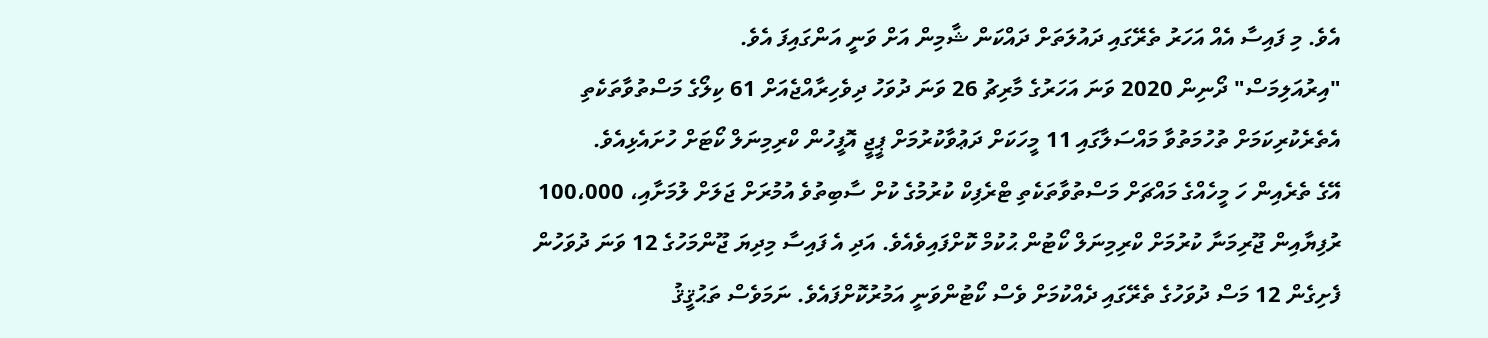އެވެ. މި ފައިސާ އެއް އަހަރު ތެރޭގައި ދައުލަތަށް ދައްކަން ޝާމިން އަށް ވަނީ އަންގައިފަ އެވެ.
"އިރުއަލިމަސް" ދޯނިން 2020 ވަނަ އަހަރުގެ މާރިޗު 26 ވަނަ ދުވަހު ދިވެހިރާއްޖެއަށް 61 ކިލޯގެ މަސްތުވާތަކެތި އެތެރެކުރިކަމަށް ތުހުމަތުވާ މައްސަލާގައި 11 މީހަކަށް ދަޢުވާކުރުމަށް ޕީޖީ އޮފީހުން ކްރިމިނަލް ކޯޓަށް ހުށައެޅިއެވެ.
އޭގެ ތެރެއިން ހަ މީހެއްގެ މައްޗަށް މަސްތުވާތަކެތި ޓްރެފިކް ކުރުމުގެ ކުށް ސާބިތުވެ އުމުރަށް ޖަލަށް ލުމަށާއި، 100،000 ރުފިޔާއިން ޖޫރިމަނާ ކުރުމަށް ކްރިމިނަލް ކޯޓުން ޙުކުމް ކޮށްފައިވެއެވެ. އަދި އެ ފައިސާ މިދިޔަ ޖޫންމަހުގެ 12 ވަނަ ދުވަހުން ފެށިގެން 12 މަސް ދުވަހުގެ ތެރޭގައި ދެއްކުމަށް ވެސް ކޯޓުންވަނީ އަމުރުކޮށްފައެވެ. ނަމަވެސް ތަޙުޤީޤު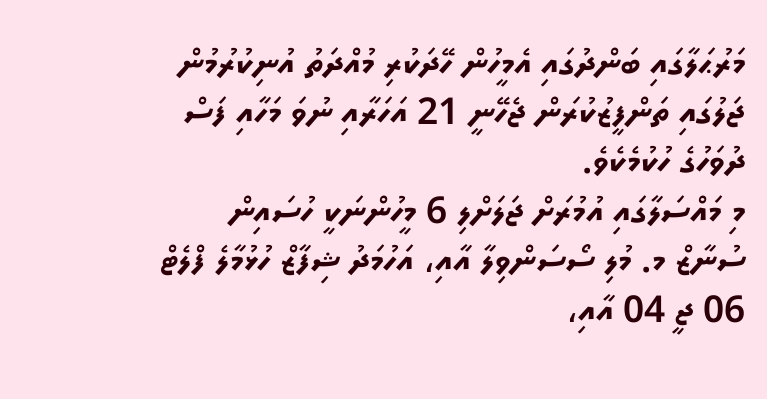މަރުޙަލާގައި ބަންދުގައި އެމީހުން ހޭދަކުރި މުއްދަތު އުނިކުރުމުން ޖަލުގައި ތަންފީޒުކުރަން ޖެހޭނީ 21 އަހަރާއި ނުވަ މަހާއި ފަސް ދުވަހުގެ ހުކުމެކެވެ.
މި މައްސަލާގައި އުމުރަށް ޖަލަށްލި 6 މީހުންނަކީ ހުސައިން ސުނާޒް މ. މުލި ސޯސަންވިލާ އާއި، އަހުމަދު ޝިފާޒް ހުޅުމާލެ ފްލެޓް 06 ޖީ 04 އާއި،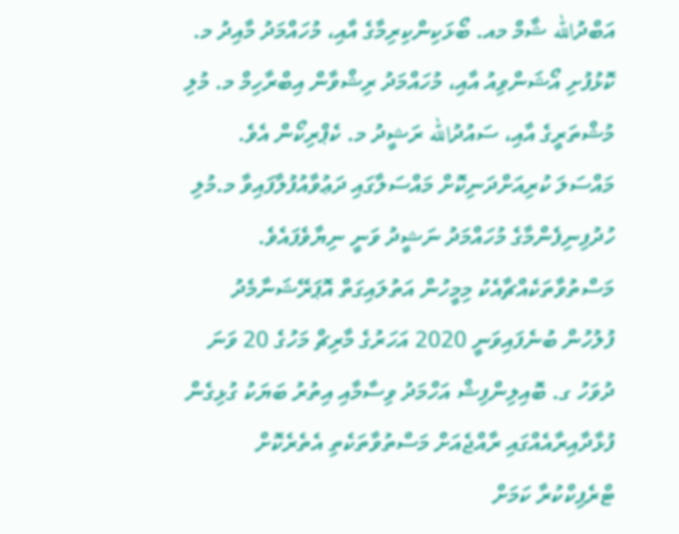އަބްދުالله ޝާމް މއ. ބޯޅަކިންކިރިމާގެ އާއި، މުހައްމަދު މާއިދު މ. ކޮޅުފުށި އޯޝަންވިއު އާއި، މުހައްމަދު ރިޝްވާން އިބްރާހިމް މ. މުލި މުޝްތަރީގެ އާއި، ސައުދުالله ރަޝީދު މ. ކެޕްރިކޯން އެވެ.
މައްސަލަ ކުރިއަށްދަނިކޮށް މައްސަލާގައި ދަޢުވާއުފުލާފައިވާ މ.މުލި ހުދުފިނިފެންމާގެ މުހައްމަދު ނަޝީދު ވަނީ ނިޔާވެފައެވެ.
މަސްތުވާތަކެއްޗާއެކު މިމީހުން އަތުލައިގަތް އޮޕަރޭޝަނާމެދު ފުލުހުން ބުނެފައިވަނީ 2020 އަހަރުގެ މާރިޗް މަހުގެ 20 ވަނަ ދުވަހު ގ. ބޮއިލިންފިޝް އަހްމަދު ވިސާމާއި އިތުރު ބަޔަކު ގުޅިގެން ފުޅާދާއިރާއެއްގައި ރާއްޖެއަށް މަސްތުވާތަކެތި އެތެރެކޮށް ޓްރެފިކްކުރާ ކަމަށް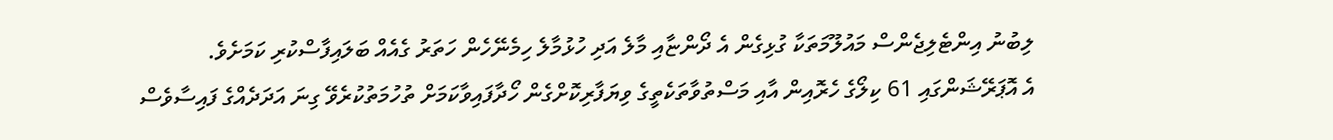ލިބުނު އިންޓެލިޖެންސް މައުލޫމަތަކާ ގުޅިގެން އެ ދޯންޏާއި މާލެ އަދި ހުޅުމާލެ ހިމެނޭހެން ހަތަރު ގެއެއް ބަލައިފާސްކުރި ކަމަށެވެ.
އެ އޮޕަރޭޝަންގައި 61 ކިލޯގެ ހެރޮއިން އާއި މަސްތުވާތަކެތީގެ ވިޔަފާރިކޮށްގެން ހޯދާފައިވާކަމަށް ތުހުމަތުކުރެވޭ ގިނަ އަދަދެއްގެ ފައިސާވެސް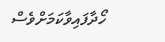ހޯދާފައިވާކަމަށްވެސް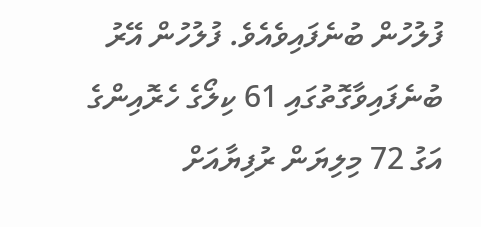ފުލުހުން ބުނެފައިވެއެވެ. ފުލުހުން އޭރު ބުނެފައިވާގޮތުގައި 61 ކިލޯގެ ހެރޮއިންގެ އަގު 72 މިލިޔަން ރުފިޔާއަށް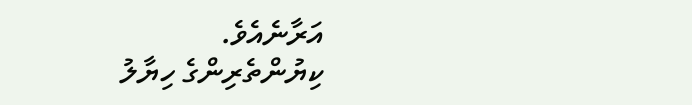އަރާނެއެވެ.
ކިޔުންތެރިންގެ ހިޔާލު